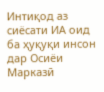Интиқод аз сиёсати ИА оид ба ҳуқуқи инсон дар Осиёи Марказӣ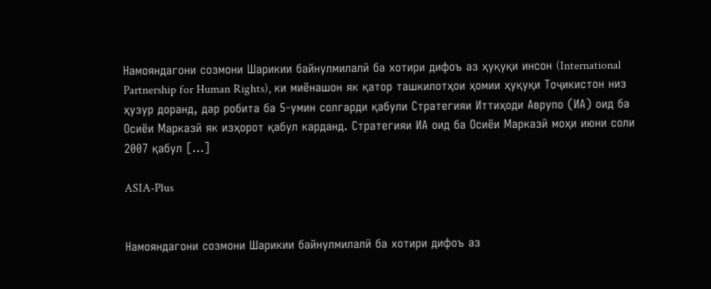Намояндагони созмони Шарикии байнулмилалӣ ба хотири дифоъ аз ҳуқуқи инсон (International Partnership for Human Rights), ки миёнашон як қатор ташкилотҳои ҳомии ҳуқуқи Тоҷикистон низ ҳузур доранд, дар робита ба 5-умин солгарди қабули Стратегияи Иттиҳоди Аврупо (ИА) оид ба Осиёи Марказӣ як изҳорот қабул карданд. Стратегияи ИА оид ба Осиёи Марказӣ моҳи июни соли 2007 қабул […]

ASIA-Plus


Намояндагони созмони Шарикии байнулмилалӣ ба хотири дифоъ аз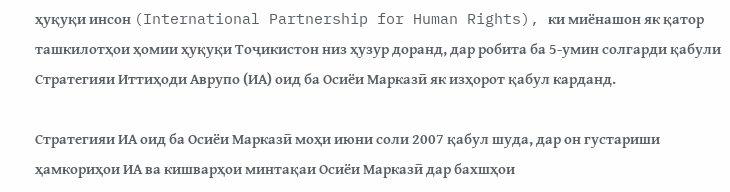ҳуқуқи инсон (International Partnership for Human Rights), ки миёнашон як қатор ташкилотҳои ҳомии ҳуқуқи Тоҷикистон низ ҳузур доранд, дар робита ба 5-умин солгарди қабули Стратегияи Иттиҳоди Аврупо (ИА) оид ба Осиёи Марказӣ як изҳорот қабул карданд.

Стратегияи ИА оид ба Осиёи Марказӣ моҳи июни соли 2007 қабул шуда, дар он густариши ҳамкориҳои ИА ва кишварҳои минтақаи Осиёи Марказӣ дар бахшҳои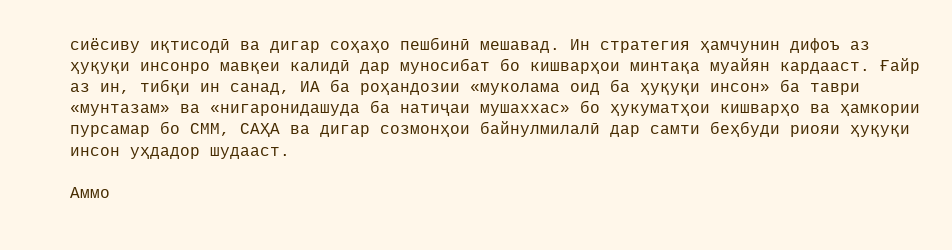сиёсиву иқтисодӣ ва дигар соҳаҳо пешбинӣ мешавад. Ин стратегия ҳамчунин дифоъ аз ҳуқуқи инсонро мавқеи калидӣ дар муносибат бо кишварҳои минтақа муайян кардааст. Ғайр аз ин, тибқи ин санад, ИА ба роҳандозии «муколама оид ба ҳуқуқи инсон» ба таври «мунтазам» ва «нигаронидашуда ба натиҷаи мушаххас» бо ҳукуматҳои кишварҳо ва ҳамкории пурсамар бо СММ, САҲА ва дигар созмонҳои байнулмилалӣ дар самти беҳбуди риояи ҳуқуқи инсон уҳдадор шудааст.

Аммо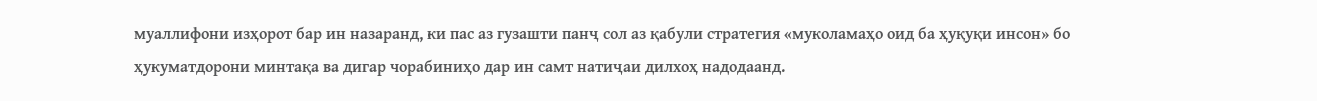муаллифони изҳорот бар ин назаранд, ки пас аз гузашти панҷ сол аз қабули стратегия «муколамаҳо оид ба ҳуқуқи инсон» бо ҳукуматдорони минтақа ва дигар чорабиниҳо дар ин самт натиҷаи дилхоҳ надодаанд.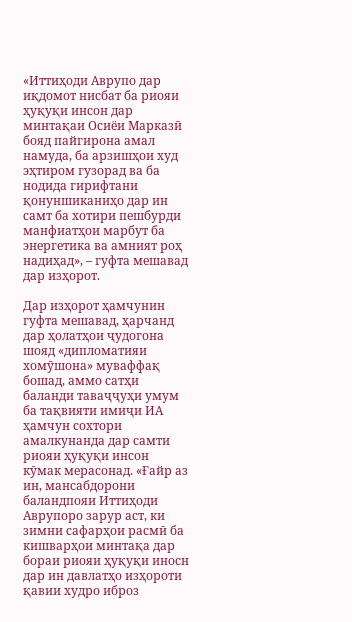«Иттиҳоди Аврупо дар иқдомот нисбат ба риояи ҳуқуқи инсон дар минтақаи Осиёи Марказӣ бояд пайгирона амал намуда, ба арзишҳои худ эҳтиром гузорад ва ба нодида гирифтани қонуншиканиҳо дар ин самт ба хотири пешбурди манфиатҳои марбут ба энергетика ва амният роҳ надиҳад», – гуфта мешавад дар изҳорот.

Дар изҳорот ҳамчунин гуфта мешавад, ҳарчанд дар ҳолатҳои ҷудогона шояд «дипломатияи хомӯшона» муваффақ бошад, аммо сатҳи баланди таваҷҷуҳи умум ба тақвияти имиҷи ИА ҳамчун сохтори амалкунанда дар самти риояи ҳуқуқи инсон кӯмак мерасонад. «Ғайр аз ин, мансабдорони баландпояи Иттиҳоди Аврупоро зарур аст, ки зимни сафарҳои расмӣ ба кишварҳои минтақа дар бораи риояи ҳуқуқи иносн дар ин давлатҳо изҳороти қавии худро иброз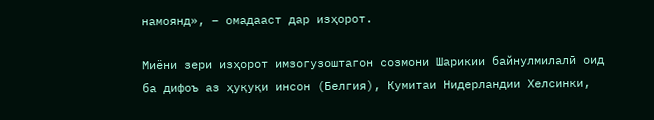намоянд», – омадааст дар изҳорот.

Миёни зери изҳорот имзогузоштагон созмони Шарикии байнулмилалӣ оид ба дифоъ аз ҳуқуқи инсон (Белгия), Кумитаи Нидерландии Хелсинки,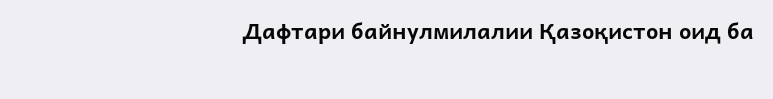Дафтари байнулмилалии Қазоқистон оид ба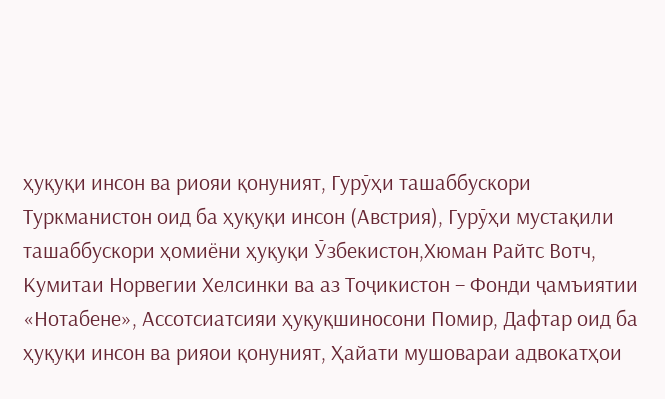ҳуқуқи инсон ва риояи қонуният, Гурӯҳи ташаббускори Туркманистон оид ба ҳуқуқи инсон (Австрия), Гурӯҳи мустақили ташаббускори ҳомиёни ҳуқуқи Ӯзбекистон,Хюман Райтс Вотч, Кумитаи Норвегии Хелсинки ва аз Тоҷикистон – Фонди ҷамъиятии «Нотабене», Ассотсиатсияи ҳуқуқшиносони Помир, Дафтар оид ба ҳуқуқи инсон ва рияои қонуният, Ҳайати мушовараи адвокатҳои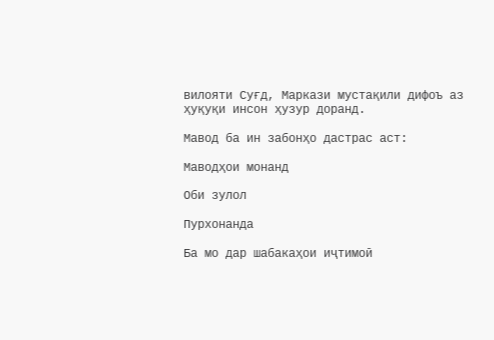вилояти Суғд, Маркази мустақили дифоъ аз ҳуқуқи инсон ҳузур доранд.

Мавод ба ин забонҳо дастрас аст:

Маводҳои монанд

Оби зулол

Пурхонанда

Ба мо дар шабакаҳои иҷтимоӣ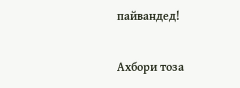пайвандед!

Ахбори тоза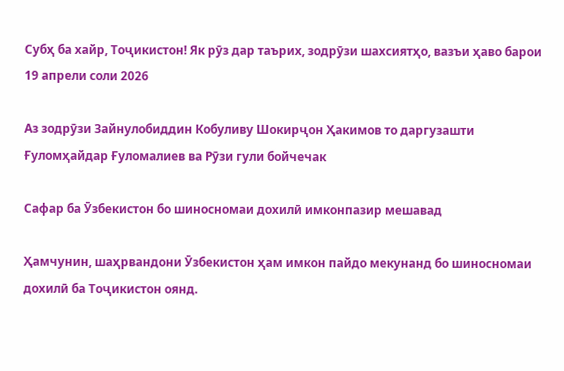Субҳ ба хайр, Тоҷикистон! Як рӯз дар таърих, зодрӯзи шахсиятҳо, вазъи ҳаво барои 19 апрели соли 2026

Аз зодрӯзи Зайнулобиддин Кобуливу Шокирҷон Ҳакимов то даргузашти Ғуломҳайдар Ғуломалиев ва Рӯзи гули бойчечак

Сафар ба Ӯзбекистон бо шиносномаи дохилӣ имконпазир мешавад

Ҳамчунин, шаҳрвандони Ӯзбекистон ҳам имкон пайдо мекунанд бо шиносномаи дохилӣ ба Тоҷикистон оянд.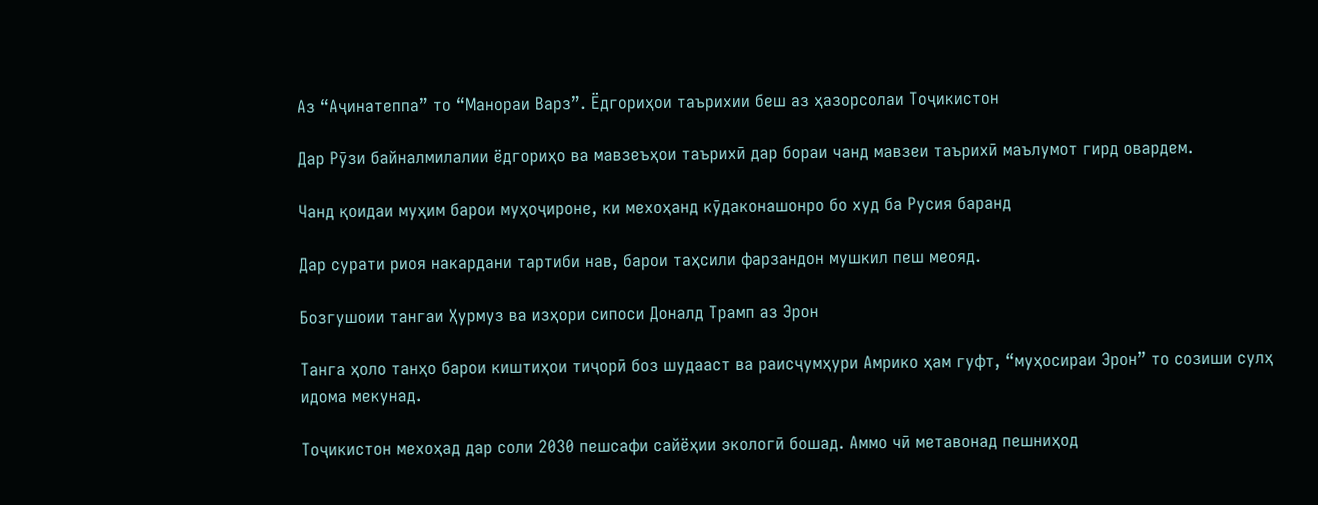Аз “Аҷинатеппа” то “Манораи Варз”. Ёдгориҳои таърихии беш аз ҳазорсолаи Тоҷикистон

Дар Рӯзи байналмилалии ёдгориҳо ва мавзеъҳои таърихӣ дар бораи чанд мавзеи таърихӣ маълумот гирд овардем.

Чанд қоидаи муҳим барои муҳоҷироне, ки мехоҳанд кӯдаконашонро бо худ ба Русия баранд

Дар сурати риоя накардани тартиби нав, барои таҳсили фарзандон мушкил пеш меояд.

Бозгушоии тангаи Ҳурмуз ва изҳори сипоси Доналд Трамп аз Эрон

Танга ҳоло танҳо барои киштиҳои тиҷорӣ боз шудааст ва раисҷумҳури Амрико ҳам гуфт, “муҳосираи Эрон” то созиши сулҳ идома мекунад.

Тоҷикистон мехоҳад дар соли 2030 пешсафи сайёҳии экологӣ бошад. Аммо чӣ метавонад пешниҳод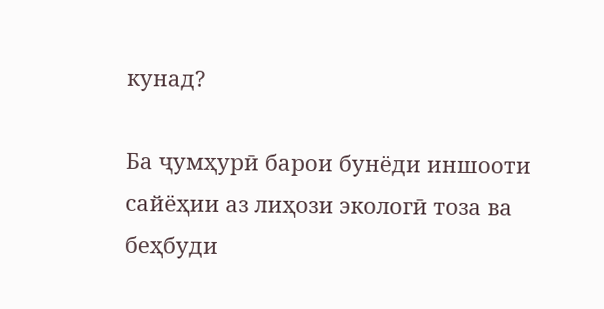кунад?

Ба ҷумҳурӣ барои бунёди иншооти сайёҳии аз лиҳози экологӣ тоза ва беҳбуди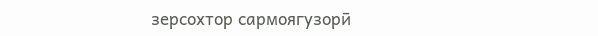зерсохтор сармоягузорӣ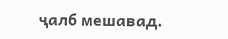ҷалб мешавад.